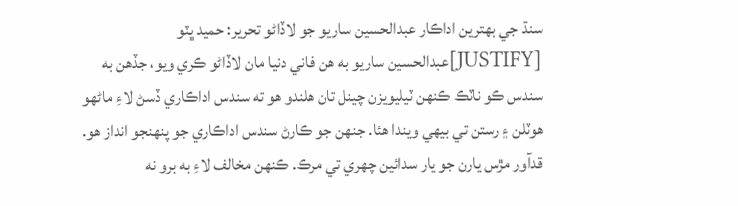سنڌ جي بهترين اداڪار عبدالحسين ساريو جو لاڏاڻو تحرير: حميد ڀٽو [JUSTIFY]عبدالحسين ساريو به هن فاني دنيا مان لاڏاڻو ڪري ويو، جڏهن به سندس ڪو ناٽڪ ڪنهن ٽيليويزن چينل تان هلندو هو ته سندس اداڪاري ڏسڻ لاءِ ماڻهو هوٽلن ۽ رستن تي بيهي ويندا هئا. جنهن جو ڪارڻ سندس اداڪاري جو پنهنجو انداز هو. قدآور مڙس يارن جو يار سدائين چهري تي مرڪ. ڪنهن مخالف لاءِ به برو نه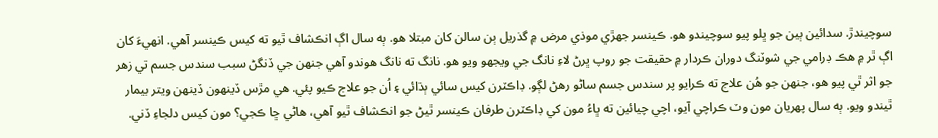سوچيندڙ. سدائين ٻين جو ڀلو پيو سوچيندو هو. ڪينسر جهڙي موذي مرض ۾ گذريل ٻن سالن کان مبتلا هو. ٻه سال اڳ انڪشاف ٿيو ته کيس ڪينسر آهي. انهيءَ کان اڳ ٿر ۾ هڪ ڊرامي جي شوٽنگ دوران ڪردار ۾ حقيقت جو روپ ڀرڻ لاءِ نانگ جي ويجهو ويو هو. نانگ ته نانگ هوندو آهي جنهن جي ڏنگڻ سبب سندس جسم تي زهر جو اثر ٿي پيو هو، جنهن جو هُن علاج ته ڪرايو پر سندس جسم ساڻو رهڻ لڳو. ڊاڪٽرن کيس سائي ٻڌائي ۽ اُن جو علاج ڪيو پئي. هي مڙس ڏينهون ڏينهن ويتر بيمار ٿيندو ويو. ٻه سال پهريان مون وٽ ڪراچي آيو، اچي چيائين ته ڀاءُ مون کي ڊاڪٽرن طرفان ڪينسر ٿيڻ جو انڪشاف ٿيو آهي، هاڻي ڇا ڪجي؟ مون کيس دلجاءِ ڏني.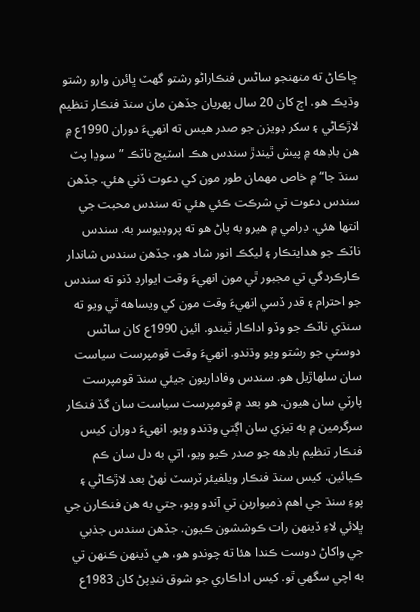ڇاڪاڻ ته منهنجو ساڻس فنڪاراڻو رشتو گهٽ ڀائرن وارو رشتو وڌيڪ هو. اڄ کان 20 سال پهريان جڏهن مان سنڌ فنڪار تنظيم لاڙڪاڻي ۽ سکر ڊويزن جو صدر هيس ته انهيءَ دوران 1990ع ۾ هن باڊهه ۾ پيش ٿيندڙ سندس هڪ اسٽيج ناٽڪ ”سوڍا پٽ سنڌ جا“ ۾ خاص مهمان طور مون کي دعوت ڏني هئي. جڏهن سندس دعوت تي شرڪت ڪئي هئي ته سندس محبت جي انتها هئي. ڊرامي ۾ هيرو به پاڻ هو ته پروڊيوسر به. سندس ناٽڪ جو هدايتڪار ۽ ليکڪ انور شاد هو، جڏهن سندس شاندار ڪارڪردگي تي مجبور ٿي مون انهيءَ وقت ايوارڊ ڏنو ته سندس جو احترام ۽ قدر ڏسي انهيءَ وقت مون کي ويساهه ٿي ويو ته سنڌي ناٽڪ جو وڏو اداڪار ٿيندو. ائين 1990ع کان ساڻس دوستي جو رشتو ويو وڌندو. انهيءَ وقت قومپرست سياست سان سلهاڙيل هو. سندس وفاداريون جيئي سنڌ قومپرست پارٽي سان هيون. هو بعد ۾ قومپرست سياست سان گڏ فنڪار سرگرمين ۾ به تيزي سان اڳتي وڌندو ويو. انهيءَ دوران کيس فنڪار تنظيم باڊهه جو صدر ڪيو ويو، اتي به دل سان ڪم ڪيائين. کيس سنڌ فنڪار ويلفيئر ٽرسٽ ٺهڻ بعد لاڙڪاڻي ۽ پوءِ سنڌ جي اهم ذميوارين تي آندو ويو، جتي به هن فنڪارن جي ڀلائي لاءِ ڏينهن رات ڪوششون ڪيون. جڏهن سندس جذبي جي واکاڻ دوست ڪندا هئا ته چوندو هو، هي ڏينهن ڪنهن تي به اچي سگهي ٿو. کيس اداڪاري جو شوق ننڍپڻ کان 1983ع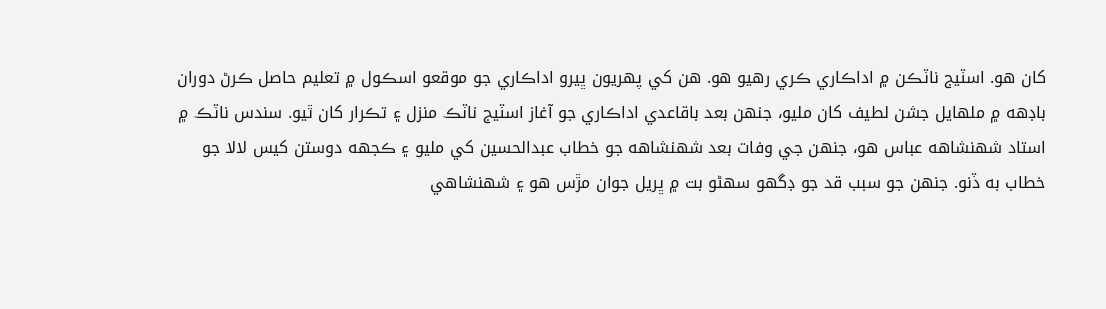کان هو. اسٽيج ناٽڪن ۾ اداڪاري ڪري رهيو هو. هن کي پهريون ڀيرو اداڪاري جو موقعو اسڪول ۾ تعليم حاصل ڪرڻ دوران باڊهه ۾ ملهايل جشن لطيف کان مليو، جنهن بعد باقاعدي اداڪاري جو آغاز اسٽيج ناٽڪ منزل ۽ تڪرار کان ٿيو. سندس ناٽڪ ۾ استاد شهنشاهه عباس هو، جنهن جي وفات بعد شهنشاهه جو خطاب عبدالحسين کي مليو ۽ ڪجهه دوستن کيس لالا جو خطاب به ڏنو. جنهن جو سبب قد جو ڊگهو سهڻو بت ۾ ڀريل جوان مڙس هو ۽ شهنشاهي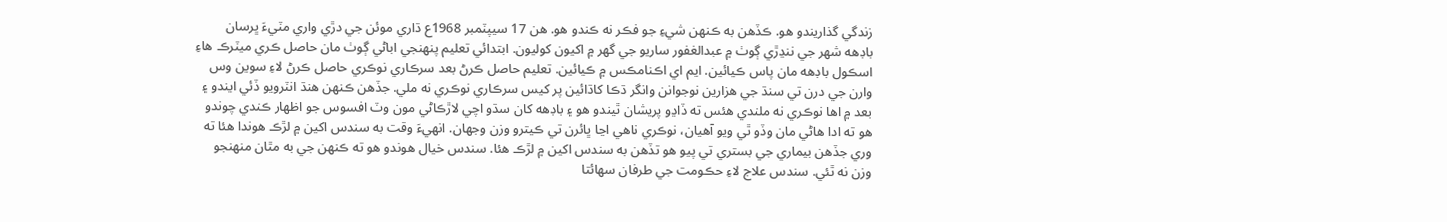زندگي گذاريندو هو. ڪڏهن به ڪنهن شيءِ جو فڪر نه ڪندو هو. هن 17 سيپٽمبر 1968ع ڌاري موئن جي دڙي واري مٽيءَ ڀرسان باڊهه شهر جي ننڍڙي ڳوٺ ۾ عبدالغفور ساريو جي گهر ۾ اکيون کوليون. ابتدائي تعليم پنهنجي اباڻي ڳوٺ مان حاصل ڪري ميٽرڪ هاءِ اسڪول باڊهه مان پاس ڪيائين. ايم اي اڪنامڪس ۾ ڪيائين. تعليم حاصل ڪرڻ بعد سرڪاري نوڪري حاصل ڪرڻ لاءِ سوين وس وارن جي درن تي سنڌ جي هزارين نوجوانن وانگر ڌڪا کاڌائين پر کيس سرڪاري نوڪري نه ملي. جڏهن ڪنهن هنڌ انٽرويو ڏئي ايندو ۽ بعد ۾ اها نوڪري نه ملندي هئس ته ڏاڍو پريشان ٿيندو هو ۽ باڊهه کان سڌو اچي لاڙڪاڻي مون وٽ افسوس جو اظهار ڪندي چوندو هو ته ادا هاڻي مان وڏو ٿي ويو آهيان، نوڪري ناهي اڃا ڀائرن تي ڪيترو وزن وجهان. انهيءَ وقت به سندس اکين ۾ لڙڪ هوندا هئا ته وري جڏهن بيماري جي بستري تي پيو هو تڏهن به سندس اکين ۾ لڙڪ هئا. سندس خيال هوندو هو ته ڪنهن جي به مٿان منهنجو وزن نه ٿئي. سندس علاج لاءِ حڪومت جي طرفان سهائتا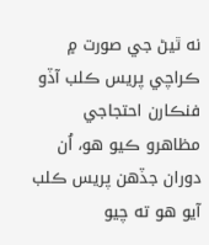نه ٿيڻ جي صورت ۾ ڪراچي پريس ڪلب آڏو فنڪارن احتجاجي مظاهرو ڪيو هو، اُن دوران جڏهن پريس ڪلب آيو هو ته چيو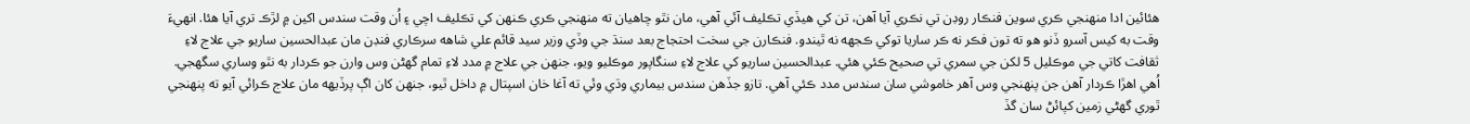هئائين ادا منهنجي ڪري سوين فنڪار روڊن تي نڪري آيا آهن، تن کي هيڏي تڪليف آئي آهي، مان نٿو چاهيان ته منهنجي ڪري ڪنهن کي تڪليف اچي ۽ اُن وقت سندس اکين ۾ لڙڪ تري آيا هئا. انهيءَ وقت به کيس آسرو ڏنو هو ته تون فڪر نه ڪر ساريا توکي ڪجهه نه ٿيندو. فنڪارن جي سخت احتجاج بعد سنڌ جي وڏي وزير سيد قائم علي شاهه سرڪاري فنڊن مان عبدالحسين ساريو جي علاج لاءِ ثقافت کاتي جي موڪليل 5 لکن جي سمري تي صحيح ڪئي هئي. عبدالحسين ساريو کي علاج لاءِ سنگاپور موڪليو ويو، جنهن جي علاج ۾ مدد لاءِ تمام گهڻن وس وارن جو ڪردار به نٿو وساري سگهجي. اُهي اهڙا ڪردار آهن جن پنهنجي وس آهر خاموشي سان سندس مدد ڪئي آهي. تازو جڏهن سندس بيماري وڌي وئي ته آغا خان اسپتال ۾ داخل ٿيو، جنهن کان اڳ پرڏيهه مان علاج ڪرائي آيو ته پنهنجي ٿوري گهڻي زمين کپائڻ سان گڏ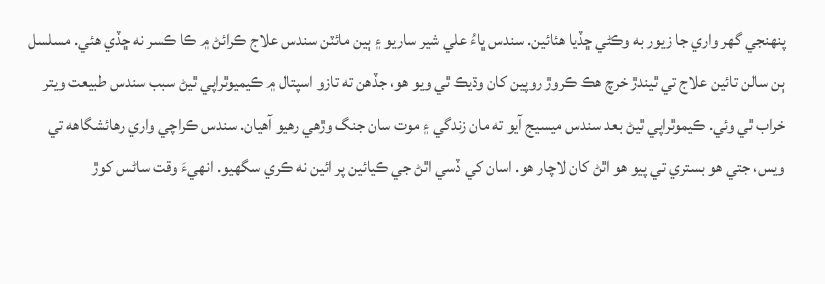پنهنجي گهر واري جا زيور به وڪڻي ڇڏيا هئائين. سندس ڀاءُ علي شير ساريو ۽ ٻين مائٽن سندس علاج ڪرائڻ ۾ ڪا ڪسر نه ڇڏي هئي. مسلسل ٻن سالن تائين علاج تي ٿيندڙ خرچ هڪ ڪروڙ روپين کان وڌيڪ ٿي ويو هو، جڏهن ته تازو اسپتال ۾ ڪيميوٿراپي ٿيڻ سبب سندس طبيعت ويتر خراب ٿي وئي. ڪيموٿراپي ٿيڻ بعد سندس ميسيج آيو ته مان زندگي ۽ موت سان جنگ وڙهي رهيو آهيان. سندس ڪراچي واري رهائشگاهه تي ويس، جتي هو بستري تي پيو هو اٿڻ کان لاچار هو. اسان کي ڏسي اٿڻ جي ڪيائين پر ائين نه ڪري سگهيو. انهيءَ وقت ساڻس کوڙ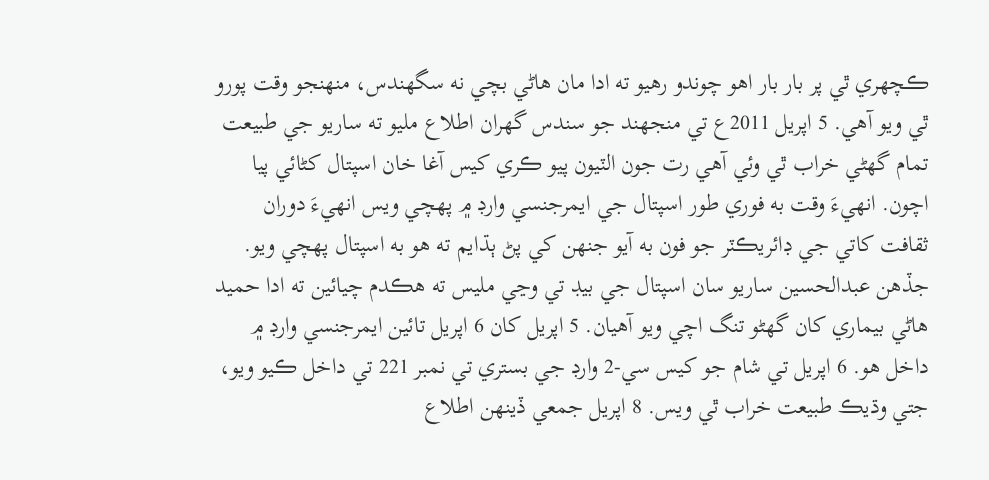ڪچهري ٿي پر بار بار اهو چوندو رهيو ته ادا مان هاڻي بچي نه سگهندس، منهنجو وقت پورو ٿي ويو آهي. 5 اپريل 2011ع تي منجهند جو سندس گهران اطلاع مليو ته ساريو جي طبيعت تمام گهڻي خراب ٿي وئي آهي رت جون الٽيون پيو ڪري کيس آغا خان اسپتال کڻائي پيا اچون. انهيءَ وقت به فوري طور اسپتال جي ايمرجنسي وارڊ ۾ پهچي ويس انهيءَ دوران ثقافت کاتي جي ڊائريڪٽر جو فون به آيو جنهن کي پڻ ٻڌايم ته هو به اسپتال پهچي ويو. جڏهن عبدالحسين ساريو سان اسپتال جي بيڊ تي وڃي مليس ته هڪدم چيائين ته ادا حميد هاڻي بيماري کان گهڻو تنگ اچي ويو آهيان. 5 اپريل کان 6 اپريل تائين ايمرجنسي وارڊ ۾ داخل هو. 6 اپريل تي شام جو کيس سي-2 وارڊ جي بستري تي نمبر 221 تي داخل ڪيو ويو، جتي وڌيڪ طبيعت خراب ٿي ويس. 8 اپريل جمعي ڏينهن اطلاع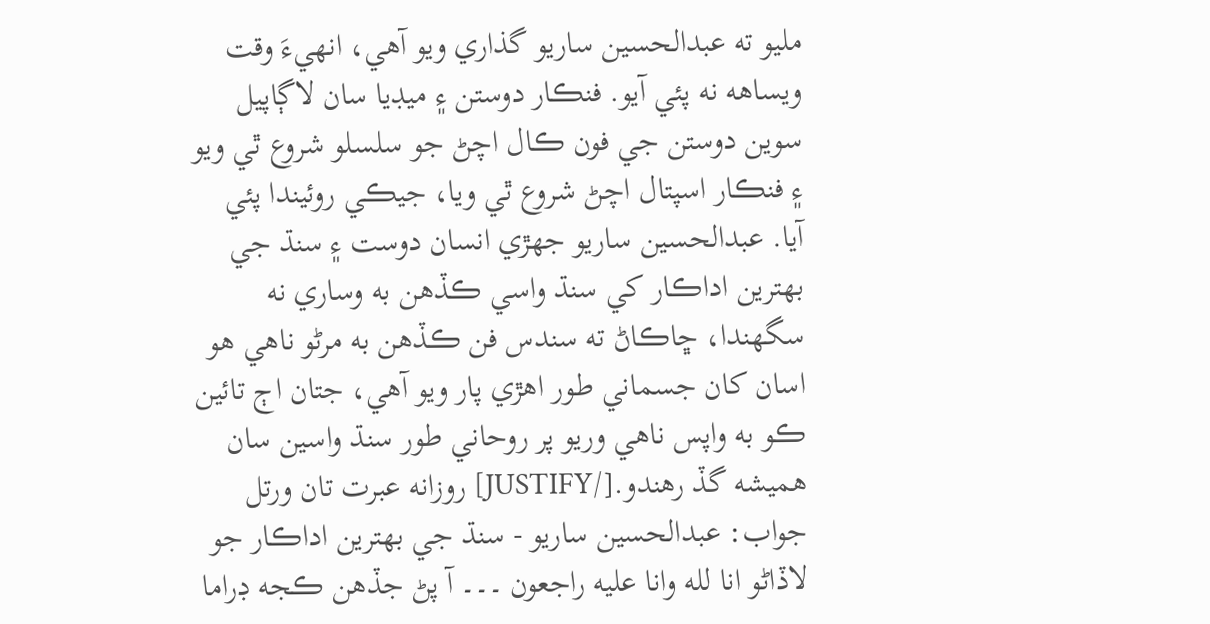مليو ته عبدالحسين ساريو گذاري ويو آهي، انهيءَ وقت ويساهه نه پئي آيو. فنڪار دوستن ۽ ميڊيا سان لاڳاپيل سوين دوستن جي فون ڪال اچڻ جو سلسلو شروع ٿي ويو ۽ فنڪار اسپتال اچڻ شروع ٿي ويا، جيڪي روئيندا پئي آيا. عبدالحسين ساريو جهڙي انسان دوست ۽ سنڌ جي بهترين اداڪار کي سنڌ واسي ڪڏهن به وساري نه سگهندا، ڇاڪاڻ ته سندس فن ڪڏهن به مرڻو ناهي هو اسان کان جسماني طور اهڙي پار ويو آهي، جتان اڄ تائين ڪو به واپس ناهي وريو پر روحاني طور سنڌ واسين سان هميشه گڏ رهندو.[/JUSTIFY] روزانه عبرت تان ورتل
جواب: عبدالحسين ساريو - سنڌ جي بهترين اداڪار جو لاڏاڻو انا لله وانا عليه راجعون ۔۔۔ آ پڻ جڏهن ڪجه ڊراما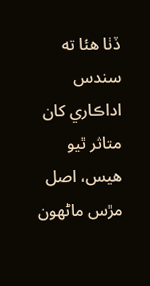ڏٺا هئا ته سندس اداڪاري کان متاثر ٿيو هيس، اصل مڙس ماڻهون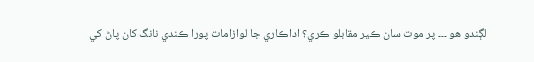لڳندو هو ۔۔۔ پر موت سان ڪير مقابلو ڪري؟ اداڪاري جا لوازامات پورا ڪندي نانگ کان پاڻ کي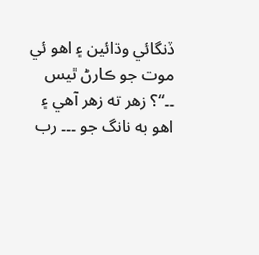ڏنگائي وڌائين ۽ اهو ئي موت جو ڪارڻ ٿيس ۔۔“؟ زهر ته زهر آهي ۽ اهو به نانگ جو ۔۔۔ رب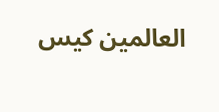العالمين کيس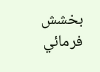بخشش فرمائي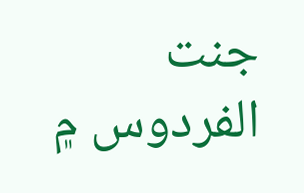جنت الفردوس ۾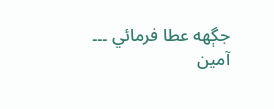جڳهه عطا فرمائي ۔۔۔ آمين